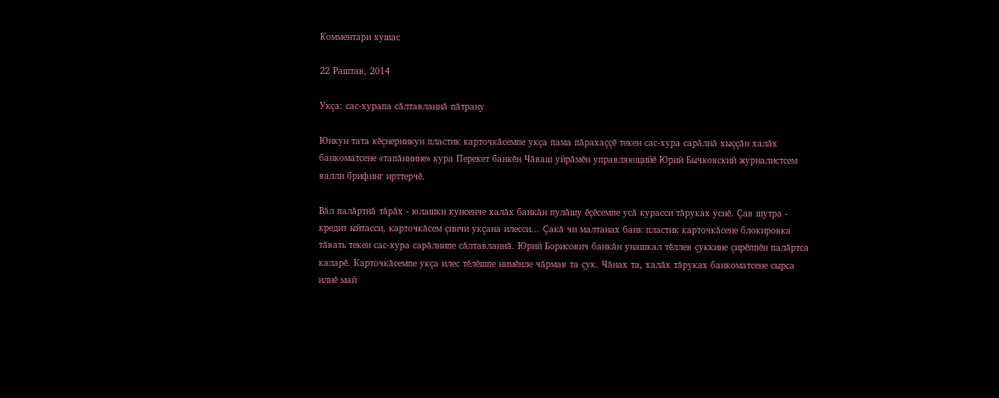Комментари хушас

22 Раштав, 2014

Укçа: сас-хурапа сăлтавланнă пăтрану

Юнкун тата кĕçнерникун пластик карточкăсемпе укçа пама пăрахаççĕ текен сас-хура сарăлнă хыççăн халăх банкоматсене «тапăннине» кура Перекет банкĕн Чăваш уйрăмĕн управляющийĕ Юрий Бычковский журналистсем валли брифинг ирттерчĕ.

Вăл палăртнă тăрăх - юлашки кунсенче халăх банкăн пулăшу ĕçĕсемпе усă курасси тăруках ÿснĕ. Çав шутра - кредит ыйтасси, карточкăсем çинчи укçана илесси... Çакă чи малтанах банк пластик карточкăсене блокировка тăвать текен сас-хура сарăлнипе сăлтавланнă. Юрий Борисович банкăн унашкал тĕллев çуккине çирĕппĕн палăртса каларĕ. Карточкăсемпе укçа илес тĕлĕшпе нимĕнле чăрмав та çук. Чăнах та, халăх тăруках банкоматсене сырса илнĕ май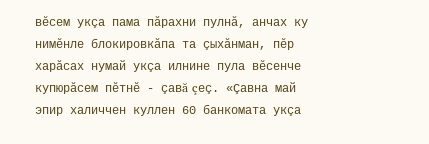вĕсем укçа пама пăрахни пулнă, анчах ку нимĕнле блокировкăпа та çыхăнман, пĕр харăсах нумай укçа илнине пула вĕсенче купюрăсем пĕтнĕ - çавă çеç. «Çавна май эпир халиччен куллен 60 банкомата укçа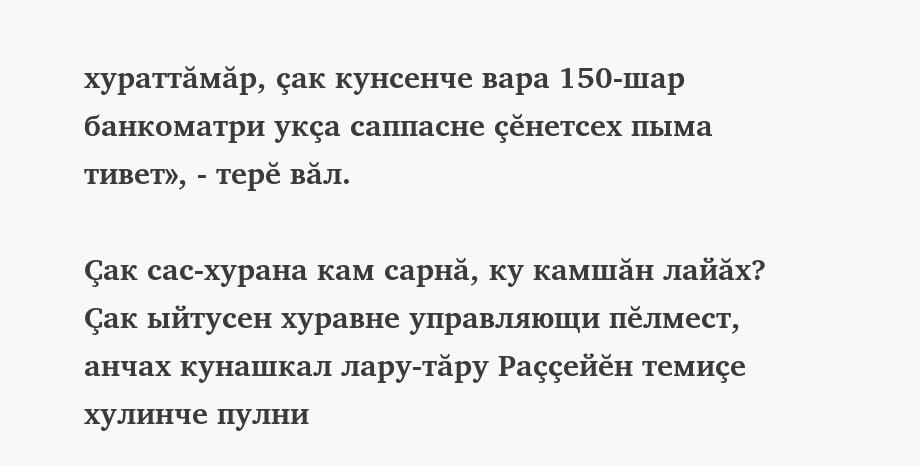хураттăмăр, çак кунсенче вара 150-шар банкоматри укçа саппасне çĕнетсех пыма тивет», - терĕ вăл.

Çак сас-хурана кам сарнă, ку камшăн лайăх? Çак ыйтусен хуравне управляющи пĕлмест, анчах кунашкал лару-тăру Раççейĕн темиçе хулинче пулни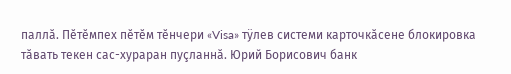паллă. Пĕтĕмпех пĕтĕм тĕнчери «Visa» тÿлев системи карточкăсене блокировка тăвать текен сас-хураран пуçланнă. Юрий Борисович банк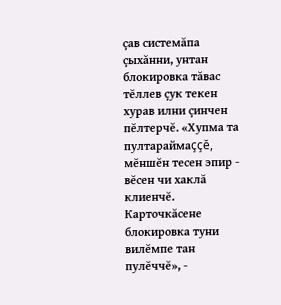çав системăпа çыхăнни, унтан блокировка тăвас тĕллев çук текен хурав илни çинчен пĕлтерчĕ. «Хупма та пултараймаççĕ, мĕншĕн тесен эпир - вĕсен чи хаклă клиенчĕ. Карточкăсене блокировка туни вилĕмпе тан пулĕччĕ», -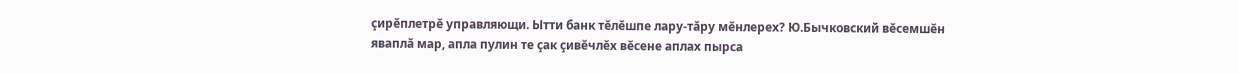çирĕплетрĕ управляющи. Ытти банк тĕлĕшпе лару-тăру мĕнлерех? Ю.Бычковский вĕсемшĕн яваплă мар, апла пулин те çак çивĕчлĕх вĕсене аплах пырса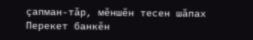çапман-тăр, мĕншĕн тесен шăпах Перекет банкĕн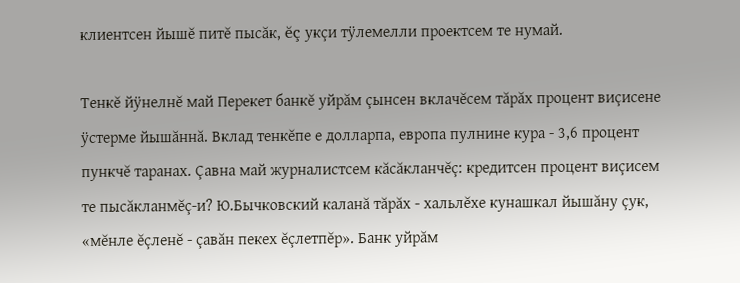клиентсен йышĕ питĕ пысăк, ĕç укçи тÿлемелли проектсем те нумай.

Тенкĕ йÿнелнĕ май Перекет банкĕ уйрăм çынсен вклачĕсем тăрăх процент виçисене ÿстерме йышăннă. Вклад тенкĕпе е долларпа, европа пулнине кура - 3,6 процент пункчĕ таранах. Çавна май журналистсем кăсăкланчĕç: кредитсен процент виçисем те пысăкланмĕç-и? Ю.Бычковский каланă тăрăх - хальлĕхе кунашкал йышăну çук, «мĕнле ĕçленĕ - çавăн пекех ĕçлетпĕр». Банк уйрăм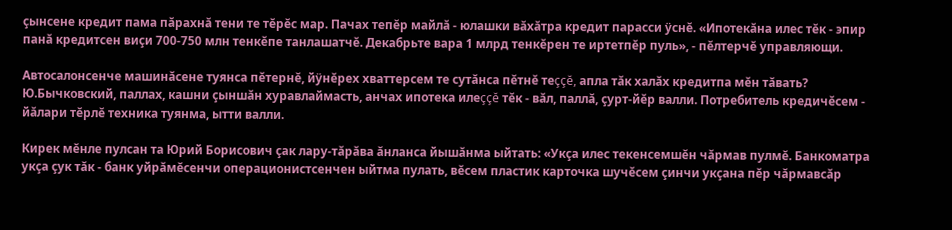çынсене кредит пама пăрахнă тени те тĕрĕс мар. Пачах тепĕр майлă - юлашки вăхăтра кредит парасси ÿснĕ. «Ипотекăна илес тĕк - эпир панă кредитсен виçи 700-750 млн тенкĕпе танлашатчĕ. Декабрьте вара 1 млрд тенкĕрен те иртетпĕр пуль», - пĕлтерчĕ управляющи.

Автосалонсенче машинăсене туянса пĕтернĕ, йÿнĕрех хваттерсем те сутăнса пĕтнĕ теççĕ, апла тăк халăх кредитпа мĕн тăвать? Ю.Бычковский, паллах, кашни çыншăн хуравлаймасть, анчах ипотека илеççĕ тĕк - вăл, паллă, çурт-йĕр валли. Потребитель кредичĕсем - йăлари тĕрлĕ техника туянма, ытти валли.

Кирек мĕнле пулсан та Юрий Борисович çак лару-тăрăва ăнланса йышăнма ыйтать: «Укçа илес текенсемшĕн чăрмав пулмĕ. Банкоматра укçа çук тăк - банк уйрăмĕсенчи операционистсенчен ыйтма пулать, вĕсем пластик карточка шучĕсем çинчи укçана пĕр чăрмавсăр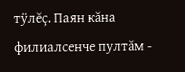тÿлĕç. Паян кăна филиалсенче пултăм -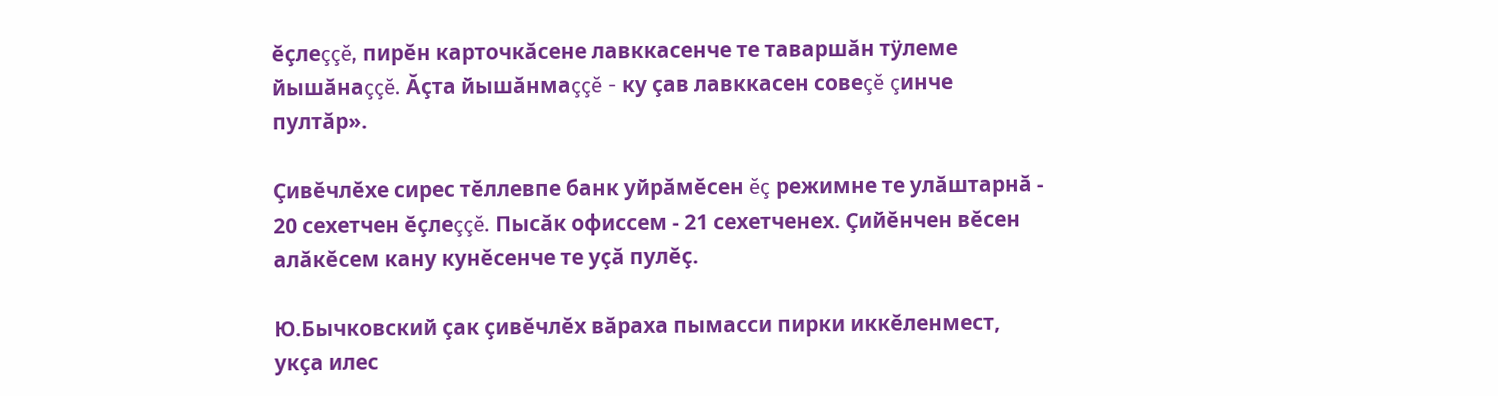ĕçлеççĕ, пирĕн карточкăсене лавккасенче те таваршăн тÿлеме йышăнаççĕ. Ăçта йышăнмаççĕ - ку çав лавккасен совеçĕ çинче пултăр».

Çивĕчлĕхе сирес тĕллевпе банк уйрăмĕсен ĕç режимне те улăштарнă - 20 сехетчен ĕçлеççĕ. Пысăк офиссем - 21 сехетченех. Çийĕнчен вĕсен алăкĕсем кану кунĕсенче те уçă пулĕç.

Ю.Бычковский çак çивĕчлĕх вăраха пымасси пирки иккĕленмест, укçа илес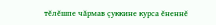тĕлĕшпе чăрмав çуккине курса ĕненнĕ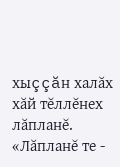хыççăн халăх хăй тĕллĕнех лăпланĕ. «Лăпланĕ те -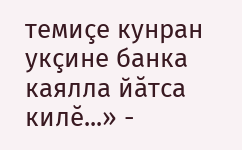темиçе кунран укçине банка каялла йăтса килĕ...» -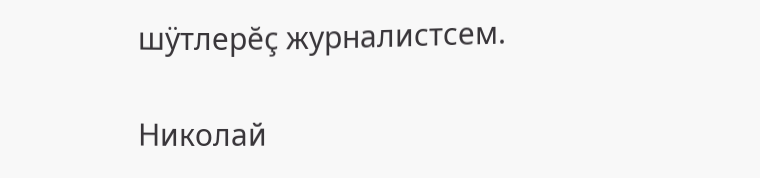шÿтлерĕç журналистсем.

Николай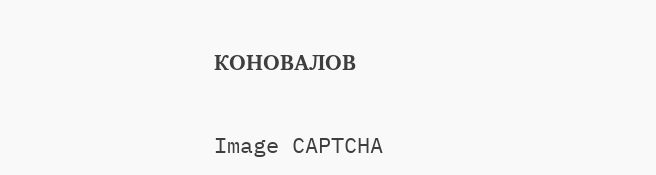КОНОВАЛОВ

Image CAPTCHA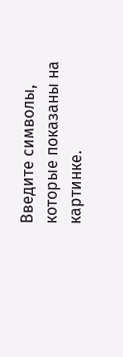Введите символы, которые показаны на картинке.